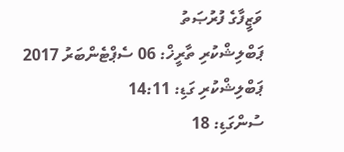ވަޒީފާގެ ފުރުޞަތު
ޕަބްލިޝްކުރި ތާރީޚް: 06 ސެޕްޓެންބަރު 2017
ޕަބްލިޝްކުރި ގަޑި: 14:11
ސުންގަޑި: 18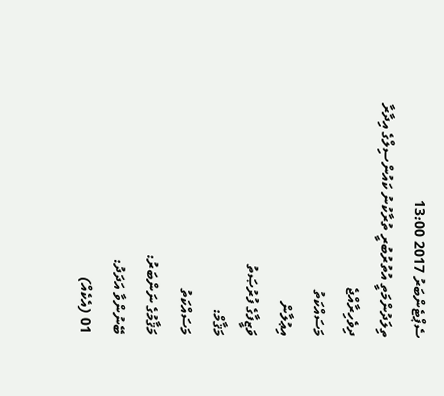ސެޕްޓެންބަރު 2017 13:00
ތިލަދުންމަތީ އުތުރުބުރީ ތުރާކުނު ކައުންސިލްގެ އިދާރާ
ދިވެހިރާއްޖެ
މަސައްކަތު
އިޢުލާން
ވަޒީފާގެ ފުރުޞަތު
މަޤާމް:
މަސައްކަތު
މަޤާމުގެ ނަންބަރު:
ބޭނުންވާ އަދަދު:
01 (އެކެއް)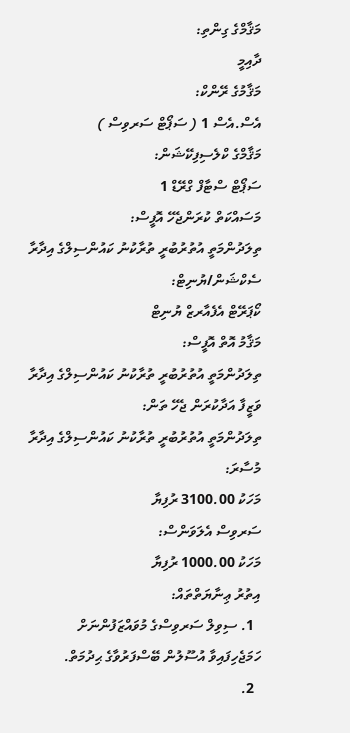މަޤާމްގެ ގިންތި:
ދާއިމީ
މަޤާމުގެ ރޭންކް:
އެސް.އެސް 1 ( ސަޕޯޓް ސަރވިސް )
މަޤާމްގެ ކްލެސިފިކޭޝަން:
ސަޕޯޓް ސްޓާފް ގްރޭޑް 1
މަސައްކަތް ކުރަންޖެހޭ އޮފީސް:
ތިލަދުންމަތީ އުތުރުބުރީ ތުރާކުނު ކައުންސިލްގެ އިދާރާ
ސެކްޝަން/ޔުނިޓް:
ކޯޕަރޭޓް އެފެއާރޒް ޔުނިޓް
މަޤާމު އޮތް އޮފީސް:
ތިލަދުންމަތީ އުތުރުބުރީ ތުރާކުނު ކައުންސިލްގެ އިދާރާ
ވަޒީފާ އަދާކުރަން ޖެހޭ ތަން:
ތިލަދުންމަތީ އުތުރުބުރީ ތުރާކުނު ކައުންސިލްގެ އިދާރާ
މުސާރަ:
މަހަކު 3100.00 ރުފިޔާ
ސަރވިސް އެލަވަންސް:
މަހަކު 1000.00 ރުފިޔާ
އިތުރު ޢިނާޔަތްތައް:
  1. ސިވިލް ސަރވިސްގެ މުވައްޒަފުންނަށް  ހަމަޖެހިފައިވާ އުސޫލުން ބޭސްފަރުވާގެ ޙިދުމަތް.
  2.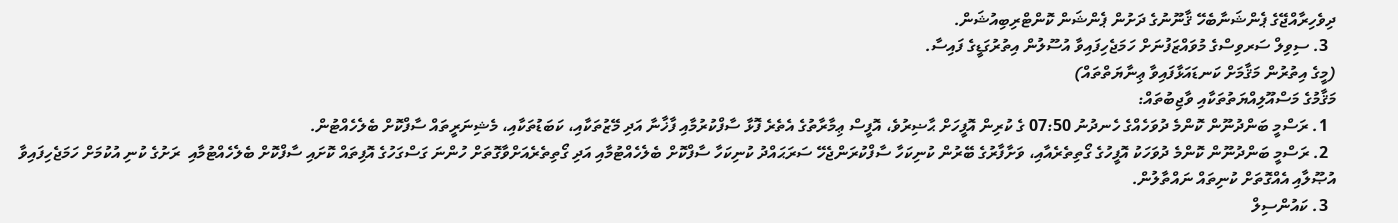ދިވެހިރާއްޖޭގެ ޕެންޝަނާބެހޭ ޤާނޫނުގެ ދަށުން ޕެންޝަން ކޮންޓްރިބިއުޝަން.
  3. ސިވިލް ސަރވިސްގެ މުވައްޒަފުނަށް ހަމަޖެހިފައިވާ އުސޫލުން އިތުރުގަޑީގެ ފައިސާ.
(މީގެ އިތުރުން މަޤާމަށް ކަނޑައަޅާފައިވާ ޢިނާޔަތްތައް)
މަޤާމުގެ މަސްއޫލިއްޔަތުތަކާއި ވާޖިބުތައް:
  1. ރަސްމީ ބަންދުނޫން ކޮންމެ ދުވަހެއްގެ ހެނދުނު 07:50 ގެ ކުރިން އޮފީހަށް ޙާޟިރުވެ، އޮފީސް ޢިމާރާތުގެ އެތެރެ ފޮޅާ ސާފްކުރުމާއި ފާޚާނާ އަދި މޭޒުތަކާއި، ކަބަޑުތަކާއި، މެޝިނަރީތައް ސާފްކޮށް ބެލެހެއްޓުން.
  2. ރަސްމީ ބަންދުނޫން ކޮންމެ ދުވަހަކު އޮފީހުގެ ގޯތިތެރެއާއި، ވަށާފާރުގެ ބޭރުން ކުނިކަހާ ސާފްކުރަންޖެހޭ ސަރަޙައްދު ކުނިކަހާ ސާފްކޮށް ބެލެހެއްޓުމާއި އަދި ގޯތިތެރެއަށްވާގޮތަށް ހުންނަ ގަސްގަހުގެ އޮފިތައް ކޮށައި ސާފްކޮށް ބެލެހެއްޓުމާއި  ރަށުގެ ކުނި އުކުމަށް ހަމަޖެހިފައިވާ އުޞޫލާއި އެއްގޮތަށް ކުނިތައް ނައްތާލުން.
  3. ކައުންސިލް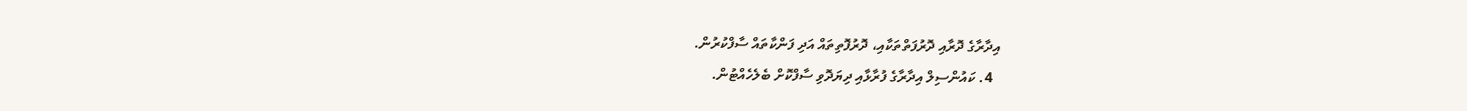އިދާރާގެ ދޮރާއި ދޮރުފަތްތަކާއި، ދޮރުފޮތިތައް އަދި ފަންކާތައް ސާފްކުރުން.
  4. ކައުންސިލް އިދާރާގެ ފުރާޅާއި ދިޔަދޮވި ސާފްކޮށް ބެލެހެއްޓުން.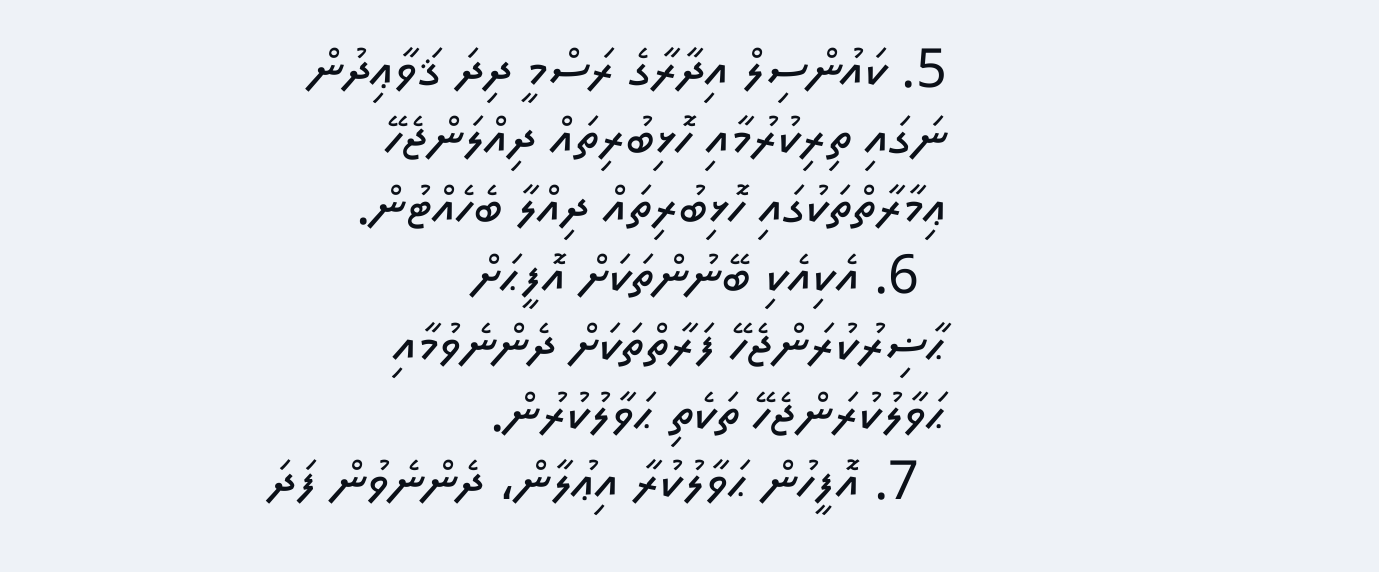5. ކައުންސިލް އިދާރާގެ ރަސްމީ ދިދަ ޤަވާޢިދުން ނަގައި ތިރިކުރުމާއި ހޮޅިބުރިތައް ދިއްލަންޖެހޭ ޢިމާރާތްތަކުގައި ހޮޅިބުރިތައް ދިއްލާ ބެހެއްޓުން.
  6. އެކިއެކި ބޭނުންތަކަށް އޮފީޙަށް ޙާޟިރުކުރަންޖެހޭ ފަރާތްތަކަށް ދެންނެވުމާއި ޙަވާލުކުރަންޖެހޭ ތަކެތި ޙަވާލުކުރުން.
  7. އޮފީހުން ޙަވާލުކުރާ އިޢުލާން، ދެންނެވުން ފަދަ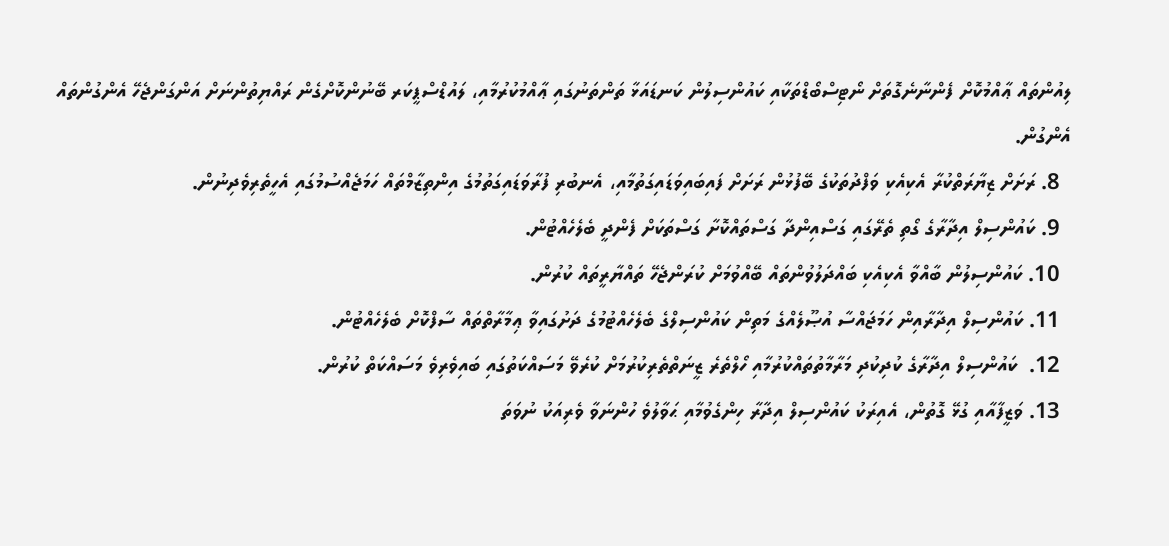ލިއުންތައް ޢާއްމުކޮށް ފެންނާނެގޮތަށް ނޯޓިސްބޯޑްތަކާއި ކައުންސިލުން ކަނޑައަޅާ ތަންތަނުގައި ޢާއްމުކުރުމާއި، ލައުޑްސްޕީކަރ ބޭނުންކޮށްގެން ރައްޔިތުންނަށް އަންގަންޖެހޭ އެންގުންތައް އެންގުން.
  8. ރަށަށް ޒިޔާރަތްކުރާ އެކިއެކި ވަފްދުތަކުގެ ބޭފުޅުން ރަށަށް ފައިބައިވަޑައިގަތުމާއި، އެނބުރި ފުރާވަޑައިގަތުމުގެ އިންތިޒާމްތައް ހަމަޖެއްސުމުގައި އެހީތެރިވެދިނުން.
  9. ކައުންސިލް އިދާރާގެ ގޯތި ތެރޭގައި ގަސްއިންދާ ގަސްތައްކޮށާ ގަސްތަކަށް ފެންދީ ބެލެހެއްޓުން.
  10. ކައުންސިލުން ބާއްވާ އެކިއެކި ބައްދަލުވުންތައް ބޭއްވުމަށް ކުރަންޖެހޭ ތައްޔާރީތައް ކުރުން.
  11. ކައުންސިލް އިދާރާއިން ހަމަޖައްސާ އުޞޫލެއްގެ މަތިން ކައުންސިލްގެ ބެލެހެއްޓުމުގެ ދަށުގައިވާ ޢިމާރާތްތައް ސާފްކޮށް ބެލެހެއްޓުން.
  12.  ކައުންސިލް އިދާރާގެ ކުދިކުދި މަރާމާތުތައްކުރުމާއި ހޯލްތެރެ ޒީނަތްތެރިކުރުމަށް ކުރެވޭ މަސައްކަތުގައި ބައިވެރިވެ މަސައްކަތް ކުރުން.
  13. ވަޒީފާއާއި ގުޅޭ ގޮތުން، އެއިރަކު ކައުންސިލް އިދާރާ ހިންގެވުމާއި ޙަވާލުވެ ހުންނަވާ ވެރިއަކު ނުވަތަ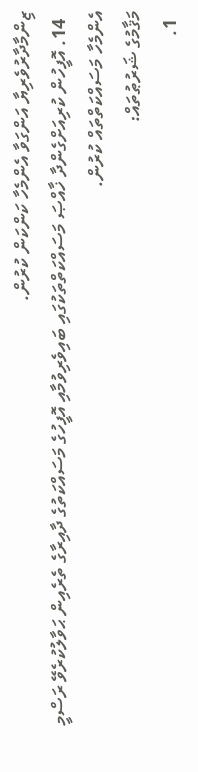ޒިންމާދާރުވެރިޔާ އަންގަވާ އެންމެހާ ކަންކަން ކުރުން.
  14. އޮފީހުން ކުރިއަށްގެންދާ ޚާއްޞަ މަސައްކަތްތަކުގައި ބައިވެރިވުމާއި އޮފީހުގެ މަސައްކަތުގެ ދާއިރާގެ ތެރެއިން ޙަވާލުކުރެވޭ ރަސްމީ އެންމެހާ މަސައްކަތްތައް ކުރުން.
މަޤާމުގެ ޝަރުޠުތައް:
  1.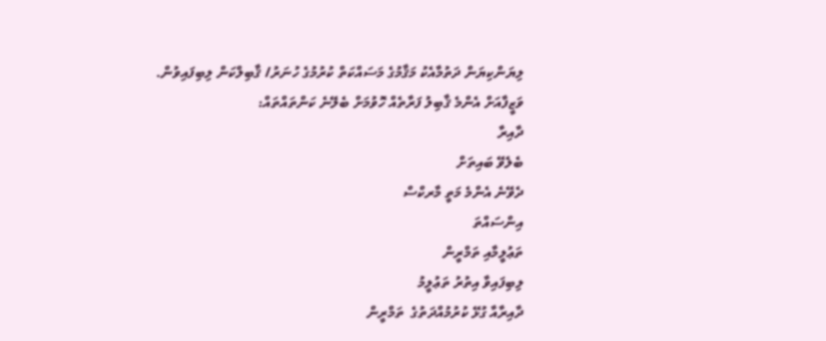ލިޔަންކިޔަން ދަތުމާއެކު މަޤާމުގެ މަސައްކަތް ކުރުމުގެ ހުނަރު/ ޤާބިލްކަން ލިބިފައިވުން.
ވަޒީފާއަށް އެންމެ ޤާބިލު ފަރާތެއް ހޮވުމަށް ބެލޭނެ ކަންތައްތައް:
ދާއިރާ
ބެލެވޭ ބައިތަށް
ދެވޭނެ އެންމެ މަތީ މާރކްސް
އިންސައްތަ
ތަޢުލީމާއި ތަމްރީން
ލިބިފައިވާ އިތުރު ތަޢުލީމު
ދާއިރާއާ ގުޅޭ ކުރުމުއްދަތުގެ  ތަމްރީން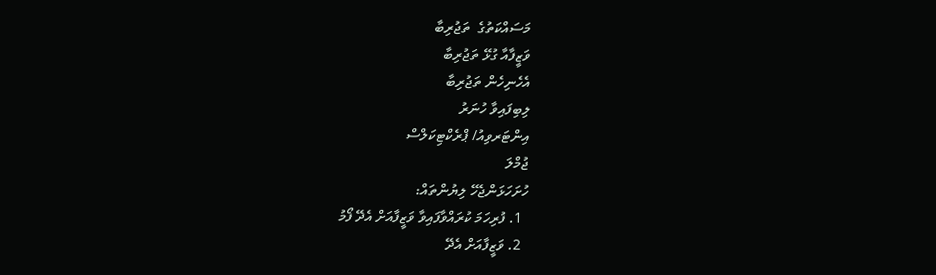މަސައްކަތުގެ  ތަޖުރިބާ
ވަޒީފާއާ ގުޅޭ ތަޖުރިބާ
އެހެނިހެން ތަޖުރިބާ
ލިބިފައިވާ ހުނަރު
އިންޓަރވިއު/ ޕްރެކްޓިކަލްސް
ޖުމްލަ
ހުށަހަޅަންޖެހޭ ލިޔުންތައް:
  1. ފުރިހަމަ ކުރައްވާފައިވާ ވަޒީފާއަށް އެދޭ ފޯމު
  2. ވަޒީފާއަށް އެދޭ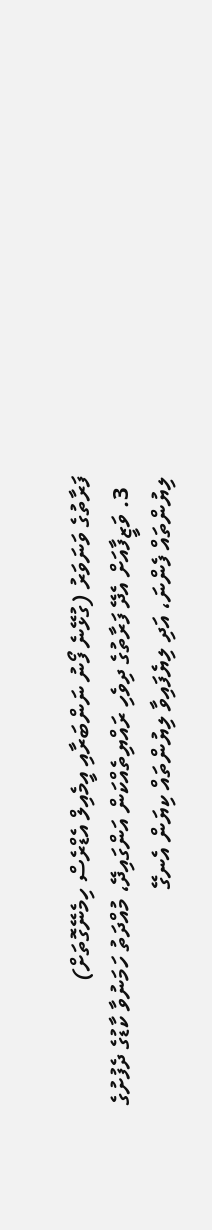ފަރާތުގެ ވަނަވަރު (ގުޅޭނެ ފޯނު ނަންބަރާއި އީމެއިލް އެޑްރެސް ހިމެނޭގޮތަށް)
  3. ވަޒީފާއަށް އެދޭ ފަރާތުގެ ދިވެހި ރައްޔިތެއްކަން އަންގައިދޭ، މުއްދަތު ހަމަނުވާ ކާޑުގެ ދެފުށުގެ ލިޔުންތައް ފެންނަ، އަދި ލިޔެފައިވާ ލިޔުންތައް ކިޔަން އެނގޭ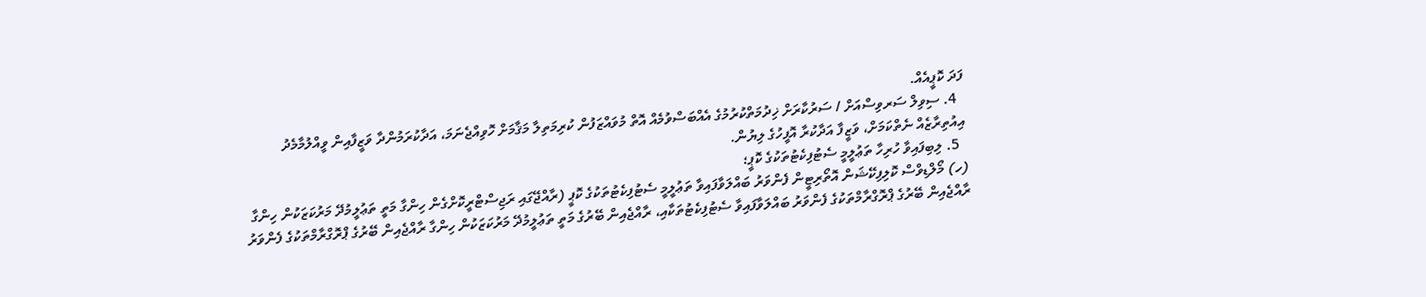ފަދަ ކޮޕީއެއް.
  4. ސިވިލް ސަރވިސްއަށް / ސަރުކާރަށް ޚިދުމަތްކުރުމުގެ އެއްބަސްވުމެއް އޮތް މުވައްޒަފުން ކުރިމަތިލާ މަޤާމަށް ހޮވިއްޖެނަމަ، އަދާކުރަމުންދާ ވަޒީފާއިން ވީއްލުމާމެދު އިއުތިރާޒެއް ނެތްކަމަށް، ވަޒީފާ އަދާކުރާ އޮފީހުގެ ލިޔުން.
  5. ލިބިފައިވާ ހުރިހާ ތަޢުލީމީ ސެޓުފިކެޓުތަކުގެ ކޮޕީ؛
(ހ) މޯލްޑިވްސް ކޮލިފިކޭޝަން އޮތޯރިޓީން ފެންވަރު ބައްލަވާފައިވާ ތަޢުލީމީ ސެޓުފިކެޓުތަކުގެ ކޮޕީ (ރާއްޖޭގައި ރަޖިސްޓްރީކޮށްގެން ހިންގާ މަތީ ތަޢުލީމުދޭ މަރުކަޒަކުން ހިންގާ ރާއްޖެއިން ބޭރުގެ ޕްރޮގްރާމްތަކުގެ ފެންވަރު ބައްލަވާފައިވާ ސެޓުފިކެޓުތަކާއި، ރާއްޖެއިން ބޭރުގެ މަތީ ތަޢުލީމުދޭ މަރުކަޒަކުން ހިންގާ ރާއްޖެއިން ބޭރުގެ ޕްރޮގްރާމްތަކުގެ ފެންވަރު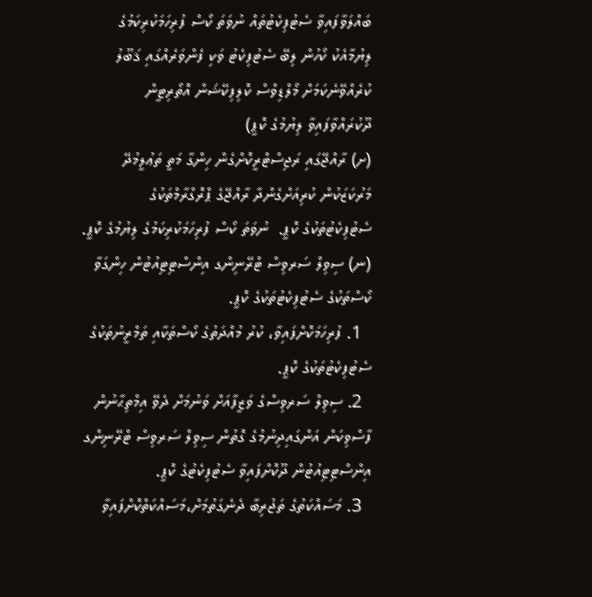ބައްލަވާފައިވާ ސެޓުފިކެޓުތައް ނުވަތަ ކޯސް ފުރިހަމަކުރިކަމުގެ ލިޔުމާއެކު ކޯހުން ލިބޭ ސެޓުފިކެޓު ވަކި ފެންވަރެއްގައި ޤަބޫލު ކުރެއްވޭނެކަމަށް މޯލްޑިވްސް ކޮލިފިކޭޝަން އޮތޯރިޓީން ދޫކުރައްވާފައިވާ ލިޔުމުގެ ކޮޕީ)
(ށ) ރާއްޖޭގައި ރަޖިސްޓްރީކޮށްގެން ހިންގާ މަތީ ތަޢުލީމުދޭ މަރުކަޒަކުން ކުރިއަށްގެންދާ ރާއްޖޭގެ ޕްރޮގްރާމްތަކުގެ ސެޓުފިކެޓުތަކުގެ ކޮޕީ.  ނުވަތަ ކޯސް ފުރިހަމަކުރިކަމުގެ ލިޔުމުގެ ކޮޕީ.
(ނ) ސިވިލް ސަރވިސް ޓްރޭނިންގ އިންސްޓިޓިއުޓުން ހިންގަވާ ކޯސްތަކުގެ ސެޓުފިކެޓުތަކުގެ ކޮޕީ.
  1. ފުރިހަމަކޮށްފައިވާ، ކުރު މުއްދަތުގެ ކޯސްތަކާއި ތަމްރީނުތަކުގެ ސެޓުފިކެޓުތަކުގެ ކޮޕީ.
  2. ސިވިލް ސަރވިސްގެ ވަޒީފާއަށް ވަނުމަށް ދެވޭ އިމްތިޙާނުން ފާސްވިކަން އަންގައިދިނުމުގެ ގޮތުން ސިވިލް ސަރވިސް ޓްރޭނިންގ އިންސްޓިޓިއުޓުން ދޫކޮށްފައިވާ ސެޓުފިކެޓުގެ ކޮޕީ.
  3. މަސައްކަތުގެ ތަޖުރިބާ ދެނެގަތުމަށް،މަސައްކަތްކޮށްފައިވާ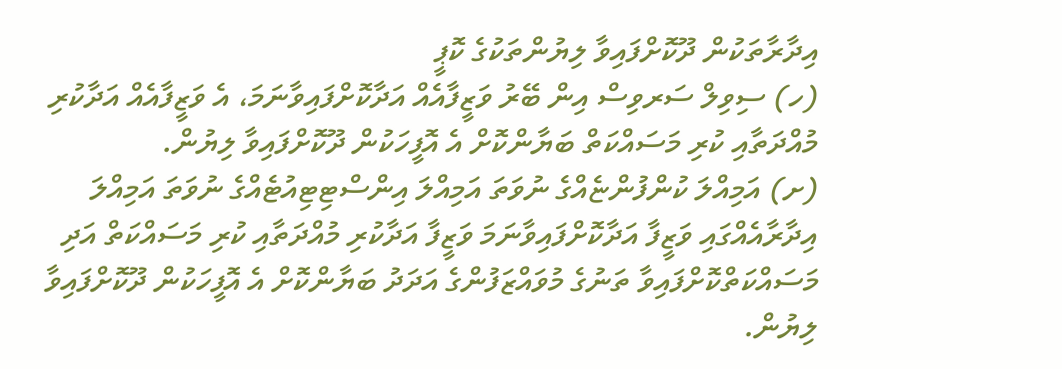އިދާރާތަކުން ދޫކޮށްފައިވާ ލިޔުންތަކުގެ ކޮޕީ
(ހ) ސިވިލް ސަރވިސް އިން ބޭރު ވަޒީފާއެއް އަދާކޮށްފައިވާނަމަ، އެ ވަޒީފާއެއް އަދާކުރި މުއްދަތާއި ކުރި މަސައްކަތް ބަޔާންކޮށް އެ އޮފީހަކުން ދޫކޮށްފައިވާ ލިޔުން.
(ށ) އަމިއްލަ ކުންފުންޏެއްގެ ނުވަތަ އަމިއްލަ އިންސްޓިޓިއުޓެއްގެ ނުވަތަ އަމިއްލަ އިދާރާއެއްގައި ވަޒީފާ އަދާކޮށްފައިވާނަމަ ވަޒީފާ އަދާކުރި މުއްދަތާއި ކުރި މަސައްކަތް އަދި މަސައްކަތްކޮށްފައިވާ ތަނުގެ މުވައްޒަފުންގެ އަދަދު ބަޔާންކޮށް އެ އޮފީހަކުން ދޫކޮށްފައިވާ ލިޔުން.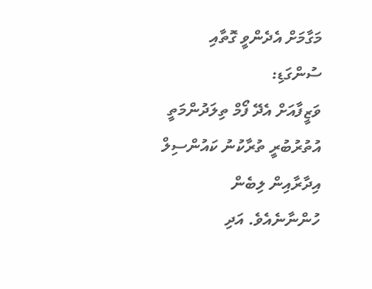މަގާމަށް އެދެންވީ ގޮތާއި ސުންގަޑި:
ވަޒީފާއަށް އެދޭ ފޯމް ތިލަދުންމަތީ އުތުރުބުރީ ތުރާކުނު ކައުންސިލް އިދާރާއިން ލިބެން ހުންނާނެއެވެ. އަދި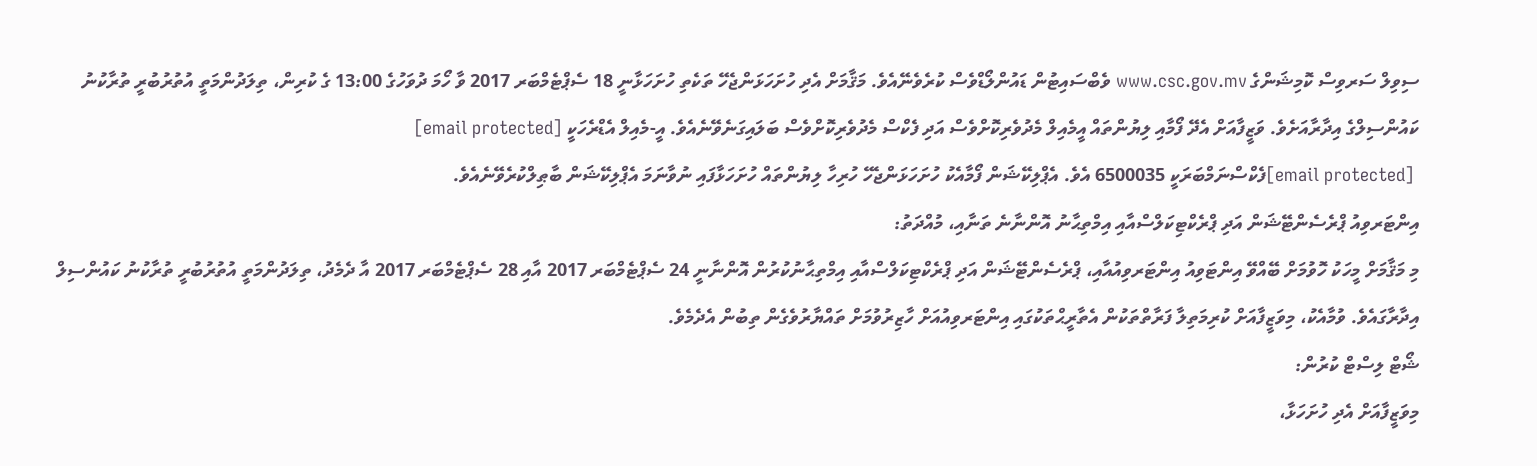ސިވިލް ސަރވިސް ކޮމިޝަންގެ www.csc.gov.mv ވެބްސައިޓުން ޑައުންލޯޑްވެސް ކުރެވެނޭއެވެ. މަޤާމަށް އެދި ހުށަހަޅަންޖެހޭ ތަކެތި ހުށަހަޅާނީ 18 ސެޕްޓެމްބަރ 2017 ވާ ހޯމަ ދުވަހުގެ 13:00 ގެ ކުރިން، ތިލަދުންމަތީ އުތުރުބުރީ ތުރާކުނު ކައުންސިލްގެ އިދާރާއަށެވެ. ވަޒީފާއަށް އެދޭ ފޯމާއި ލިޔުންތައް އީމެއިލް މެދުވެރިކޮށްވެސް އަދި ފެކްސް މެދުވެރިކޮށްވެސް ބަލައިގަނެވޭނެއެވެ. އީ-މެއިލް އެޑްރެހަކީ [email protected]
 [email protected]ފެކްސްނަމްބަރަކީ 6500035 އެވެ. އެޕްލިކޭޝަން ފޯމާއެކު ހުށަހަޅަންޖެހޭ ހުރިހާ ލިޔުންތައް ހުށަހަޅާފައި ނުވާނަމަ އެޕްލިކޭޝަން ބާޠިލްކުރެވޭނެއެވެ.
އިންޓަރވިއު ޕްރެސެންޓޭޝަން އަދި ޕްރެކްޓިކަލްސްއާއި އިމްތިޙާނު އޮންނާނެ ތަނާއި، މުއްދަތު:
މި މަޤާމަށް މީހަކު ހޮވުމަށް ބޭއްވޭ އިންޓަވިއު އިންޓަރވިއުއާއި، ޕްރެސެންޓޭޝަން އަދި ޕްރެކްޓިކަލްސްއާއި އިމްތިޙާނުކުރުން އޮންނާނީ 24 ސެޕްޓެމްބަރ 2017 އާއި 28 ސެޕްޓެމްބަރ 2017 އާ ދެމެދު، ތިލަދުންމަތީ އުތުރުބުރީ ތުރާކުނު ކައުންސިލް އިދާރާގައެވެ. ވުމާއެކު، މިވަޒީފާއަށް ކުރިމަތިލާ ފަރާތްތަކުން އެތާރީޙްތަކުގައި އިންޓަރވިއުއަށް ހާޒިރުވުމަށް ތައްޔާރުވެގެން ތިބުން އެދެމެވެ.
ޝޯޓް ލިސްޓް ކުރުން:
މިވަޒީފާއަށް އެދި ހުށަހަޅާ،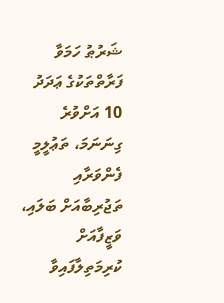ޝަރުޠު ހަމަވާ ފަރާތްތަކުގެ ޢަދަދު 10 އަށްވުރެ ގިނަނަމަ، ތަޢުލީމީ ފެންވަރާއި ތަޖުރިބާއަށް ބަލައި، ވަޒީފާއަށް ކުރިމަތިލާފައިވާ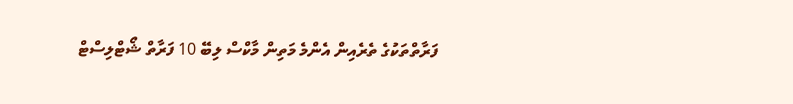ފަރާތްތަކުގެ ތެރެއިން އެންމެ މަތިން މާކްސް ލިބޭ 10 ފަރާތް ޝޯޓްލިސްޓް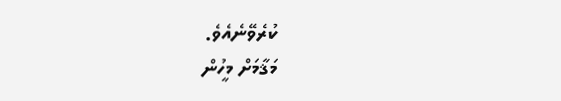ކުރެވޭނެއެވެ.
މަޤާމަށް މީހުން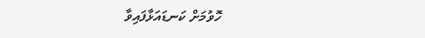ހޮވުމަށް ކަނޑައަޅާފައިވާ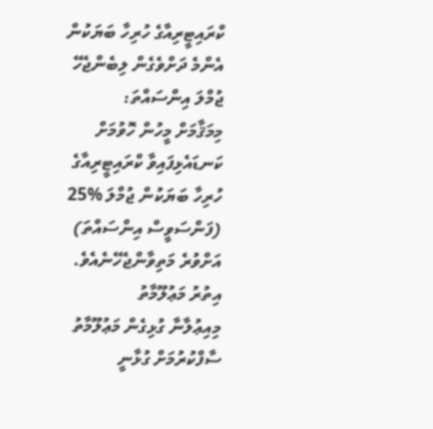ކްރައިޓީރިއާގެ ހުރިހާ ބަޔަކުން އެންމެ ދަށްވެގެން ލިބެންޖެހޭ ޖުމްލަ އިންސައްތަ:
މިމަޤާމަށް މީހުން ހޮވުމަށް ކަނޑައެޅިފައިވާ ކްރައިޓީރިއާގެ ހުރިހާ ބަޔަކުން ޖުމްލަ %25 (ފަންސަވީސް އިންސައްތަ) އަށްވުރެ މަތިވާންޖެހޭނެއެވެ.
އިތުރު މަޢުލޫމާތު
މިއިޢުލާނާ ގުޅިގެން މަޢުލޫމާތު ސާފްކުރުމަށް ގުޅާނީ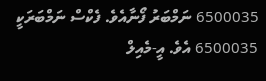6500035 ނަމްބަރު ފޯނާއެވެ. ފެކްސް ނަމްބަރަކީ 6500035 އެވެ. އީ-މެއިލް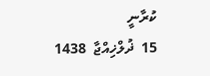ކުރާނީ
15  ޛުލްޚިއްޖާ  1438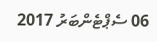06 ސެޕްޓެންބަރު 2017